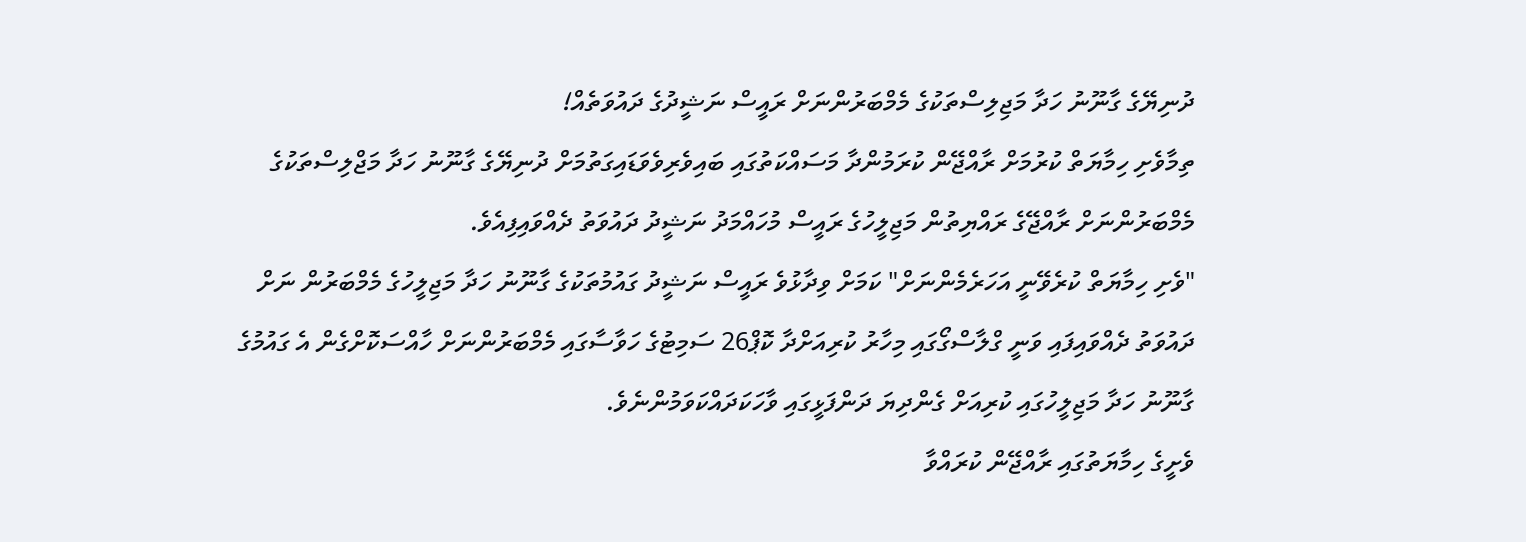ދުނިޔޭގެ ގާނޫނު ހަދާ މަޖިލިސްތަކުގެ މެމްބަރުންނަށް ރައީސް ނަޝީދުގެ ދައުވަތެއް!
ތިމާވެށި ހިމާޔަތް ކުރުމަށް ރާއްޖޭން ކުރަމުންދާ މަސައްކަތުގައި ބައިވެރިވެވަޑައިގަތުމަށް ދުނިޔޭގެ ގާނޫނު ހަދާ މަޖްލިސްތަކުގެ މެމްބަރުންނަށް ރާއްޖޭގެ ރައްޔިތުން މަޖިލީހުގެ ރައީސް މުހައްމަދު ނަޝީދު ދައުވަތު ދެއްވައިފިއެވެ.
"ވެށި ހިމާޔަތް ކުރެވޭނީ އަހަރެމެންނަށް" ކަމަށް ވިދާޅުވެ ރައީސް ނަޝީދު ގައުމުތަކުގެ ގާނޫނު ހަދާ މަޖިލީހުގެ މެމްބަރުން ނަށް ދައުވަތު ދެއްވައިފައި ވަނީ ގްލާސްގޯގައި މިހާރު ކުރިއަށްދާ ކޮޕް26 ސަމިޓުގެ ހަވާސާގައި މެމްބަރުންނަށް ހާއްސަކޮށްގެން އެ ގައުމުގެ ގާނޫނު ހަދާ މަޖިލީހުގައި ކުރިއަށް ގެންދިޔަ ދަންފަޅީގައި ވާހަކަދައްކަވަމުންނެވެ.
ވެށީގެ ހިމާޔަތުގައި ރާއްޖޭން ކުރައްވާ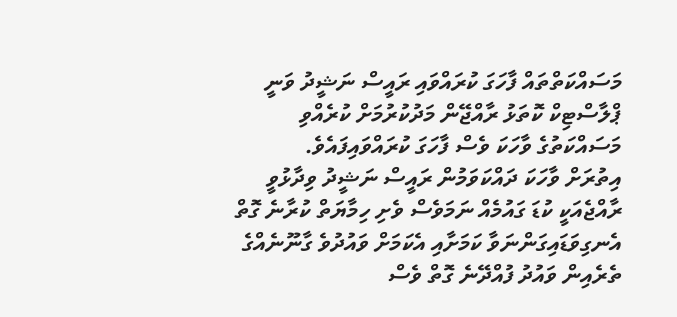މަސައްކަތްތައް ފާހަގަ ކުރައްވައި ރައީސް ނަޝީދު ވަނީ ޕްލާސްޓިކް ކޮތަޅު ރާއްޖޭން މަދުކުރުމަށް ކުރެއްވި މަސައްކަތުގެ ވާހަކަ ވެސް ފާހަގަ ކުރައްވައިފައެވެ.
އިތުރަށް ވާހަކަ ދައްކަވަމުން ރައީސް ނަޝީދު ވިދާޅުވީ ރާއްޖެއަކީ ކުޑަ ގައުމެއް ނަމަވެސް ވެށި ހިމާޔަތް ކުރާނެ ގޮތް އެނގިވަޑައިގަންނަވާ ކަމަށާއި އެކަމަށް ވައުދުވެ ގާނޫނެއްގެ ތެރެއިން ވައުދު ފުއްދޭނެ ގޮތް ވެސް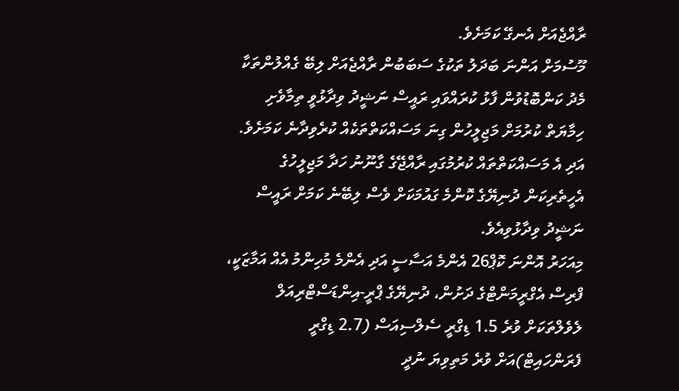ރާއްޖެއަށް އެނގޭ ކަމަށެވެ.
މޫސުމަށް އަންނަ ބަދަލު ތަކުގެ ސަބަބުން ރާއްޖެއަށް ލިބޭ ގެއްލުންތަކާ މެދު ކަންބޮޑުވުން ފާޅު ކުރައްވައި ރައީސް ނަޝީދު ވިދާޅުވީ ތިމާވެށި ހިމާޔަތް ކުރުމަށް މަޖިލީހުން ގިނަ މަސައްކަތްތަކެއް ކުރެވިދާނެ ކަމަށެވެ. އަދި އެ މަސައްކަތްތައް ކުރުމުގައި ރާއްޖޭގެ ގާނޫނު ހަދާ މަޖިލީހުގެ އެހީތެރިކަން ދުނިޔޭގެ ކޮންމެ ގައުމަކަށް ވެސް ލިބޭނެ ކަމަށް ރައީސް ނަޝީދު ވިދާޅުވިއެވެ.
މިއަހަރު އޮންނަ ކޮޕް26 އެންމެ އަސާސީ އަދި އެންމެ މުހިންމު އެއް އަމާޒަކީ، ފްރިސް އެގްރީމަންޓްގެ ދަށުން، ދުނިޔޭގެ ޕްރީ-އިންޑަސްޓްރިއަލް ލެވެލްތަކަށް ވުރެ 1.5 ޑިގްރީ ސެލްސިއަސް (2.7 ޑިގްރީ ފެރަންހައިޓް)އަށް ވުރެ މަތިވިޔަ ނުދީ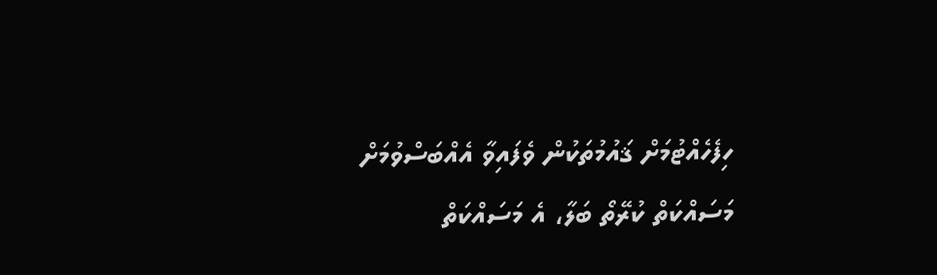ހިފެހެއްޓުމަށް ޤައުމުތަކުން ވެފައިވާ އެއްބަސްވުމަށް މަސައްކަތް ކުރޭތޯ ބަލާ، އެ މަސައްކަތް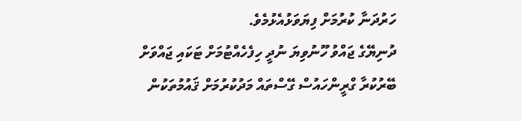ހަރުދަނާ ކުރުމަށް ފިޔަވަޅުއެޅުމެވެ.
ދުނިޔޭގެ ޖައްވު ހޫނުވިޔަ ނުދީ ހިފެހެއްޓުމަށް ޓަކައި ޖައްވަށް ބޭރުކުރާ ގްރީންހައުސް ގޭސްތައް މަދުކުރުމަށް ޤައުމުތަކުން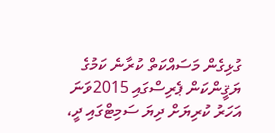ގުޅިގެން މަސައްކަތް ކުރާނެ ކަމުގެ ޔަޤީންކަން ޕެރިސްގައި 2015ވަނަ އަހަރު ކުރިޔަށް ދިޔަ ސަމިޓްގައި ދީ،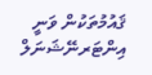ޤައުމުތަކުން ވަނީ އިންޓަރނޭޝަނަލް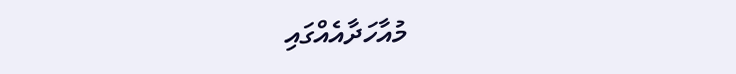މުއާހަދާއެއްގައި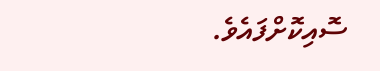ސޮއިކޮށްފައެވެ.